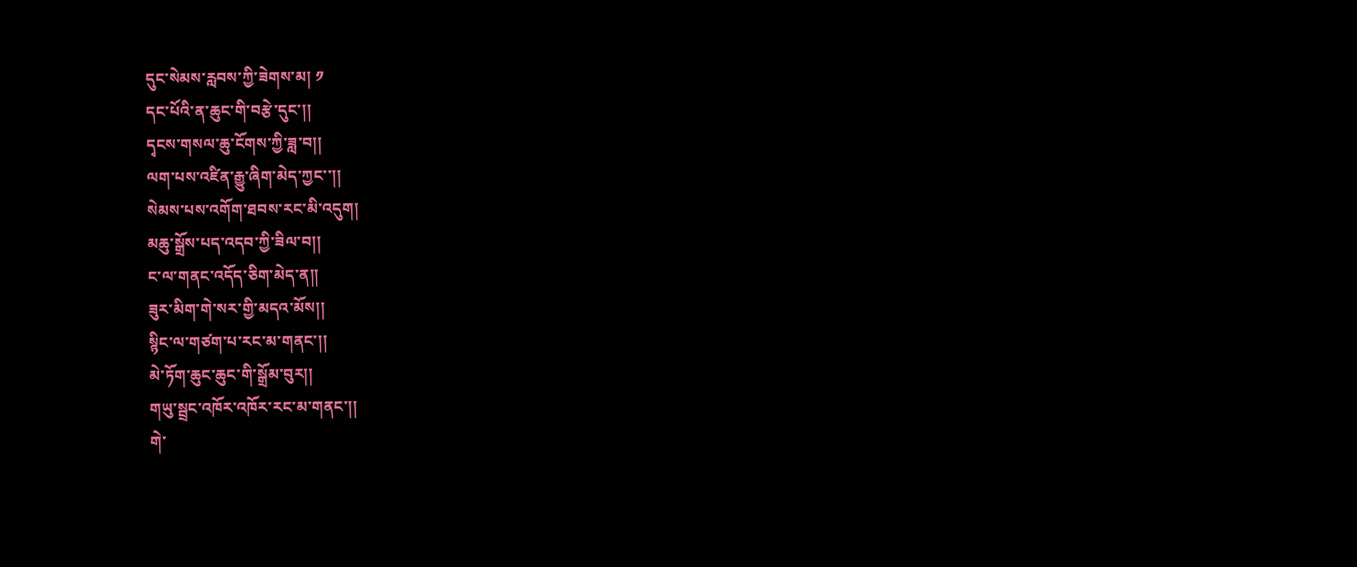དུང་སེམས་རླབས་ཀྱི་ཟེགས་མ། ༡
དང་པོའི་ན་ཆུང་གི་བརྩེ་དུང་།།
དྭངས་གསལ་ཆུ་ངོགས་ཀྱི་ཟླ་བ།།
ལག་པས་འཛིན་རྒྱུ་ཞིག་མེད་ཀྱང་་།།
སེམས་པས་འགོག་ཐབས་རང་མི་འདུག།
མཆུ་སྒྲོས་པད་འདབ་ཀྱི་ཟིལ་བ།།
ང་ལ་གནང་འདོད་ཅིག་མེད་ན།།
ཟུར་མིག་གེ་སར་གྱི་མདའ་མོས།།
སྙིང་ལ་གཙག་པ་རང་མ་གནང་།།
མེ་ཏོག་ཆུང་ཆུང་གི་སྒྲོམ་བུར།།
གཡུ་སྦྲང་འཁོར་འཁོར་རང་མ་གནང་།།
གེ་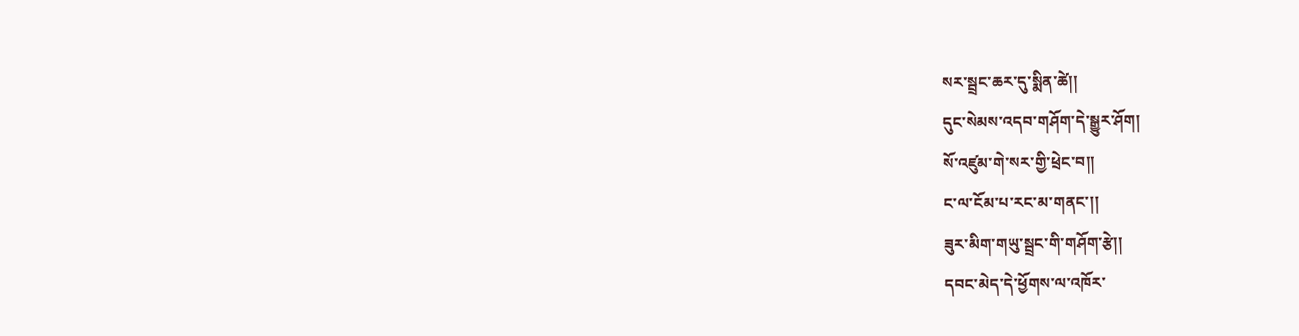སར་སྦྲང་ཆར་དུ་སྨིན་ཚེ།།
དུང་སེམས་འདབ་གཤོག་དེ་སྒྱུར་ཤོག།
སོ་འཛུམ་གེ་སར་གྱི་ཕྲེང་བ།།
ང་ལ་ངོམ་པ་རང་མ་གནང་།།
ཟུར་མིག་གཡུ་སྦྲང་གི་གཤོག་རྩེ།།
དབང་མེད་དེ་ཕྱོགས་ལ་འཁོར་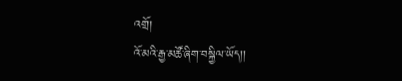འགྲོ།
འོ་མའི་རྒྱ་མཚོ་ཞིག་བསྐྱིལ་ཡོད།།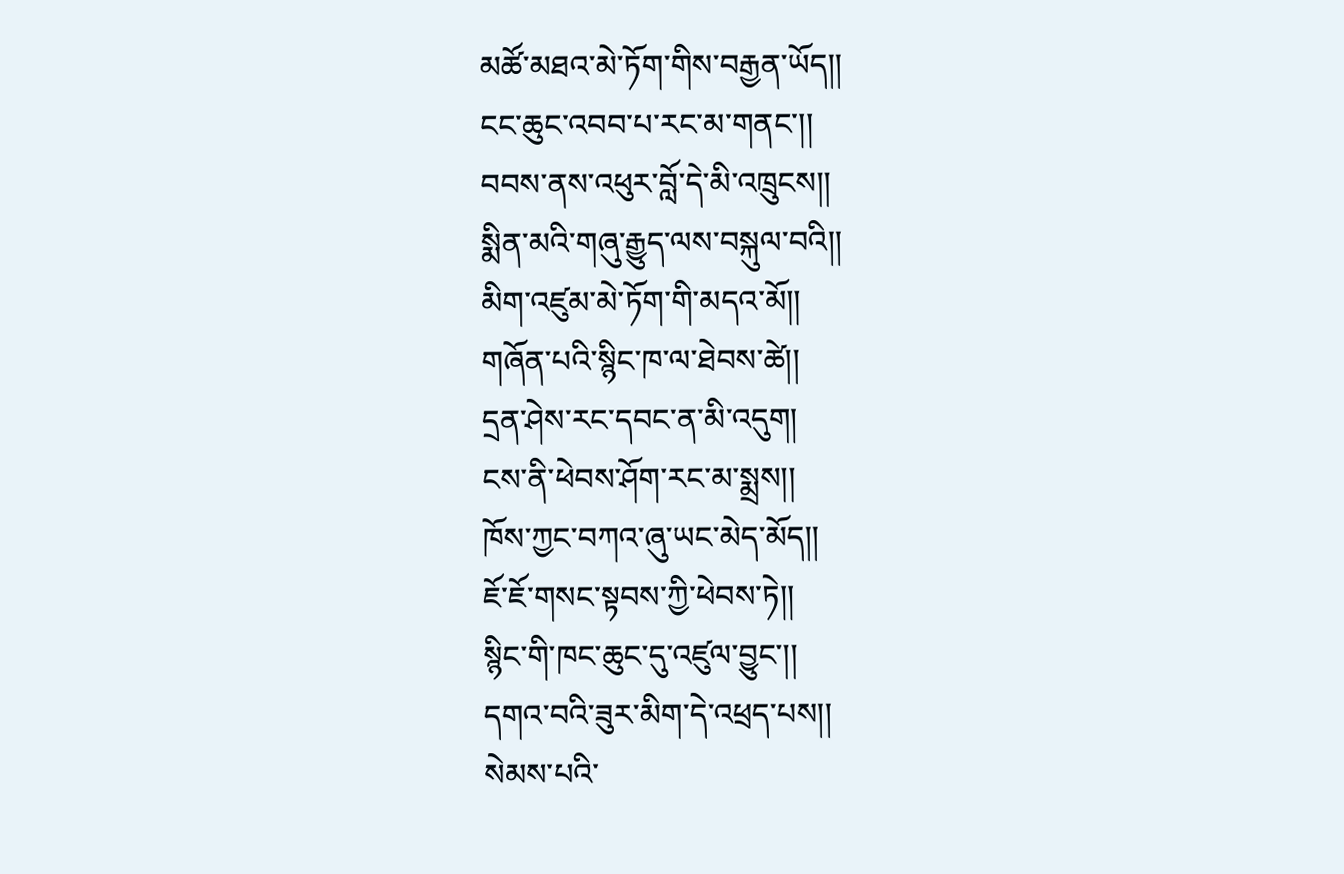མཚོ་མཐའ་མེ་ཏོག་གིས་བརྒྱན་ཡོད།།
ངང་ཆུང་འབབ་པ་རང་མ་གནང་།།
བབས་ནས་འཕུར་བློ་དེ་མི་འཁྲུངས།།
སྨིན་མའི་གཞུ་རྒྱུད་ལས་བསྐུལ་བའི།།
མིག་འཛུམ་མེ་ཏོག་གི་མདའ་མོ།།
གཞོན་པའི་སྙིང་ཁ་ལ་ཐེབས་ཚེ།།
དྲན་ཤེས་རང་དབང་ན་མི་འདུག།
ངས་ནི་ཕེབས་ཤོག་རང་མ་སྨྲས།།
ཁོས་ཀྱང་བཀའ་ཞུ་ཡང་མེད་མོད།།
ཇོ་ཇོ་གསང་སྟབས་ཀྱི་ཕེབས་ཏེ།།
སྙིང་གི་ཁང་ཆུང་དུ་འཛུལ་བྱུང་།།
དགའ་བའི་ཟུར་མིག་དེ་འཕྲད་པས།།
སེམས་པའི་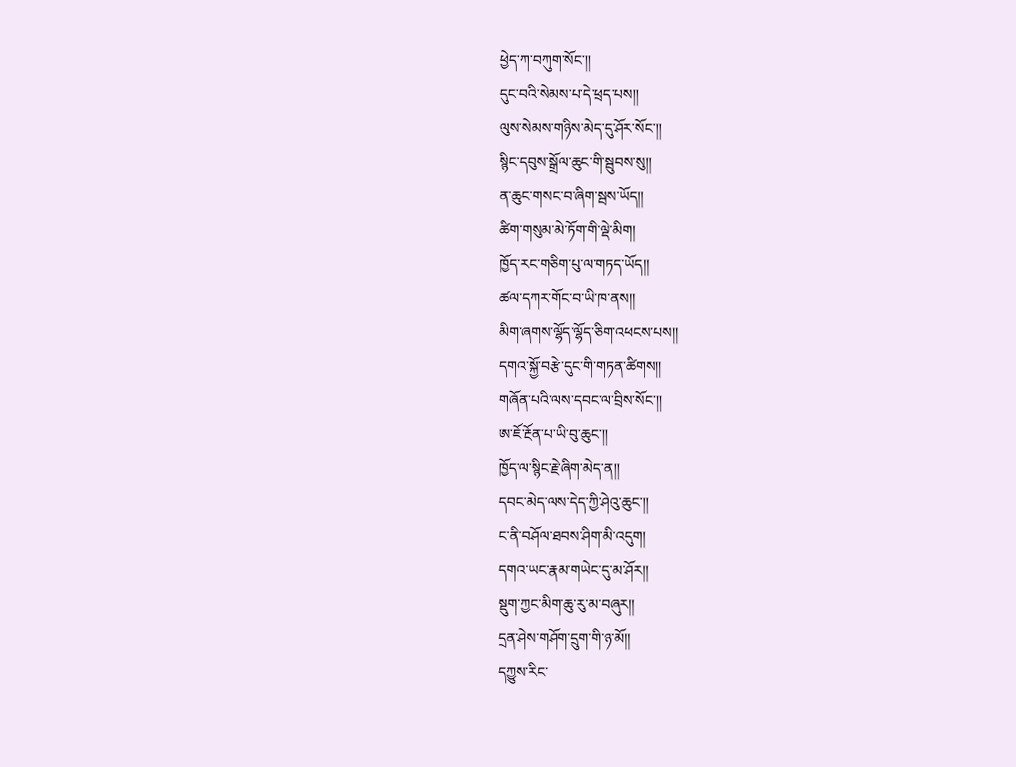ཕྱེད་ཀ་བཀུག་སོང་།།
དུང་བའི་སེམས་པ་དེ་ཕྲད་པས།།
ལུས་སེམས་གཉིས་མེད་དུ་ཤོར་སོང་།།
སྙིང་དབུས་སྒྲོལ་ཆུང་གི་སྦུབས་སུ།།
ན་ཆུང་གསང་བ་ཞིག་སྦས་ཡོད།།
ཚིག་གསུམ་མེ་ཏོག་གི་ལྡེ་མིག།
ཁྱོད་རང་གཅིག་པུ་ལ་གཏད་ཡོད།།
ཚལ་དཀར་གོང་བ་ཡི་ཁ་ནས།།
མིག་ཞགས་ལྷོད་ལྷོད་ཅིག་འཕངས་པས།།
དགའ་སྐྱོ་བརྩེ་དུང་གི་གཏན་ཚིགས།།
གཞོན་པའི་ལས་དབང་ལ་བྲིས་སོང་།།
ཨ་ཇོ་རྔོན་པ་ཡི་བུ་ཆུང་།།
ཁྱོད་ལ་སྙིང་རྗེ་ཞིག་མེད་ན།།
དབང་མེད་ལས་དེད་ཀྱི་ཤེའུ་ཆུང་།།
ང་ནི་བཤོལ་ཐབས་ཤིག་མི་འདུག།
དགའ་ཡང་རྣམ་གཡེང་དུ་མ་ཤོར།།
སྡུག་ཀྱང་མིག་ཆུ་རུ་མ་བཞུར།།
དྲན་ཤེས་གཤོག་དྲུག་གི་ཉ་མོ།།
དཀྱུས་རིང་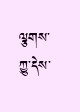ལྕགས་ཀྱུ་དེས་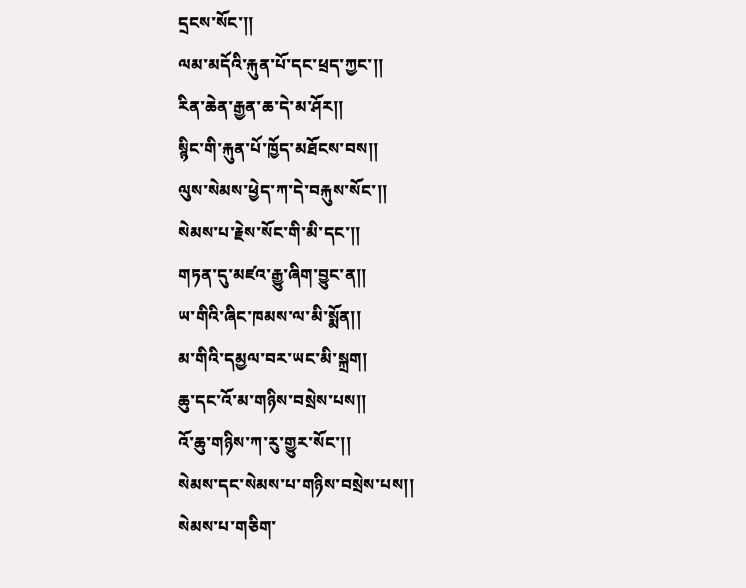དྲངས་སོང་།།
ལམ་མདོའི་རྐུན་པོ་དང་ཕྲད་ཀྱང་།།
རིན་ཆེན་རྒྱན་ཆ་དེ་མ་ཤོར།།
སྙིང་གི་རྐུན་པོ་ཁྱོད་མཐོངས་བས།།
ལུས་སེམས་ཕྱེད་ཀ་དེ་བརྐུས་སོང་།།
སེམས་པ་རྗེས་སོང་གི་མི་དང་།།
གཏན་དུ་མཛའ་རྒྱུ་ཞིག་བྱུང་ན།།
ཡ་གིའི་ཞིང་ཁམས་ལ་མི་སྨོན།།
མ་གིའི་དམྱལ་བར་ཡང་མི་སྐྲག།
ཆུ་དང་འོ་མ་གཉིས་བསྲེས་པས།།
འོ་ཆུ་གཉིས་ཀ་རུ་གྱུར་སོང་།།
སེམས་དང་སེམས་པ་གཉིས་བསྲེས་པས།།
སེམས་པ་གཅིག་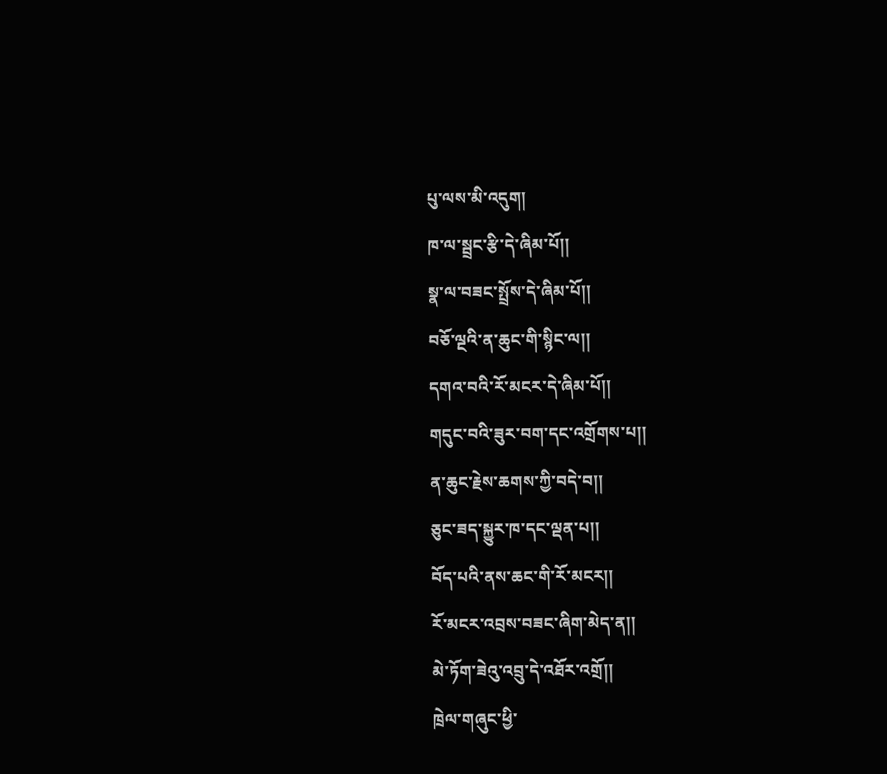པུ་ལས་མི་འདུག།
ཁ་ལ་སྦྲང་རྩི་དེ་ཞིམ་པོ།།
སྣ་ལ་བཟང་སྤྲོས་དེ་ཞིམ་པོ།།
བཅོ་ལྔའི་ན་ཆུང་གི་སྙིང་ལ།།
དགའ་བའི་རོ་མངར་དེ་ཞིམ་པོ།།
གདུང་བའི་ཟུར་བག་དང་འགྲོགས་པ།།
ན་ཆུང་རྗེས་ཆགས་ཀྱི་བདེ་བ།།
ཅུང་ཟད་སྐྱུར་ཁ་དང་ལྡན་པ།།
བོད་པའི་ནས་ཆང་གི་རོ་མངར།།
རོ་མངར་འབྲས་བཟང་ཞིག་མེད་ན།།
མེ་ཏོག་ཟེའུ་འབྲུ་དེ་འཐོར་འགྲོ།།
ཁྲེལ་གཞུང་ཕྱི་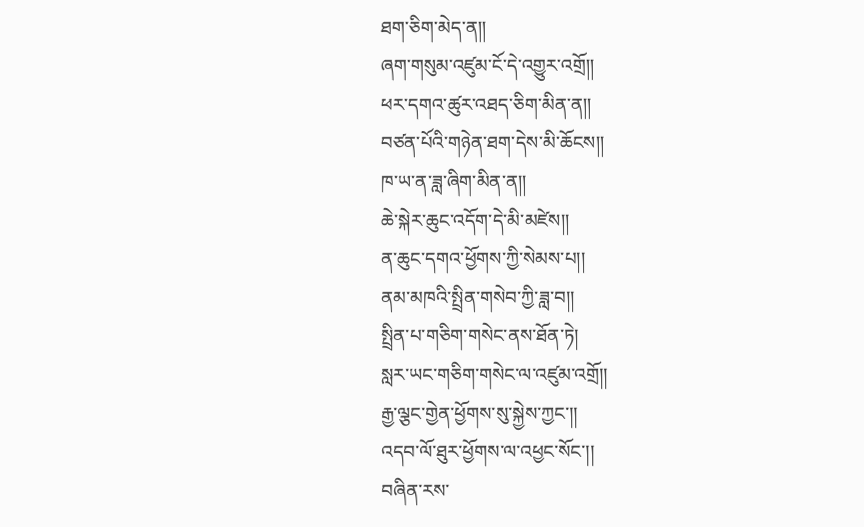ཐག་ཅིག་མེད་ན།།
ཞག་གསུམ་འཛུམ་ངོ་དེ་འགྱུར་འགྲོ།།
ཕར་དགའ་ཚུར་འཐད་ཅིག་མིན་ན།།
བཙན་པོའི་གཉེན་ཐག་དེས་མི་ཆོངས།།
ཁ་ཡ་ན་ཟླ་ཞིག་མིན་ན།།
ཆེ་སྐེར་ཆུང་འདོག་དེ་མི་མཛེས།།
ན་ཆུང་དགའ་ཕྱོགས་ཀྱི་སེམས་པ།།
ནམ་མཁའི་སྤྲིན་གསེབ་ཀྱི་ཟླ་བ།།
སྤྲིན་པ་གཅིག་གསེང་ནས་ཐོན་ཏེ།
སླར་ཡང་གཅིག་གསེང་ལ་འཛུམ་འགྲོ།།
རྒྱ་ལྕང་གྱེན་ཕྱོགས་སུ་སྐྱེས་ཀྱང་།།
འདབ་ལོ་ཐུར་ཕྱོགས་ལ་འཕྱང་སོང་།།
བཞིན་རས་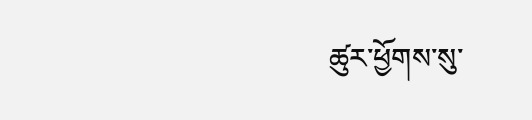ཚུར་ཕྱོགས་སུ་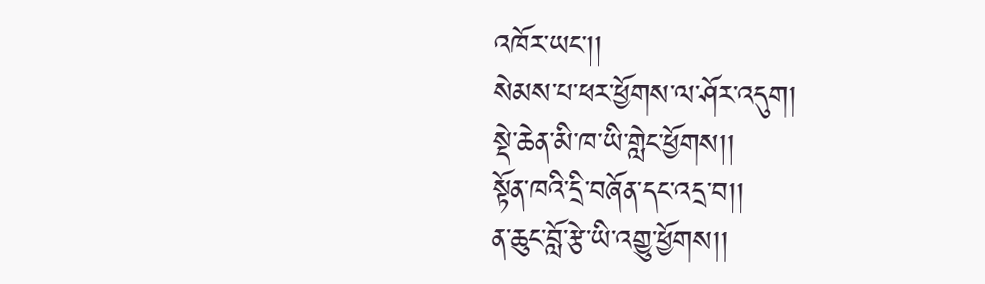འཁོར་ཡང་།།
སེམས་པ་ཕར་ཕྱོགས་ལ་ཤོར་འདུག།
སྡེ་ཆེན་མི་ཁ་ཡི་གླེང་ཕྱོགས།།
སྟོན་ཁའི་དྲི་བཞོན་དང་འདྲ་བ།།
ན་ཆུང་བློ་རྩེ་ཡི་འགྱུ་ཕྱོགས།།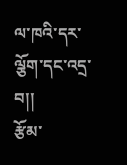ལ་ཁའི་དར་ལྕོག་དང་འདྲ་བ།།
རྩོམ་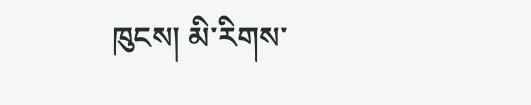ཁུངས། མི་རིགས་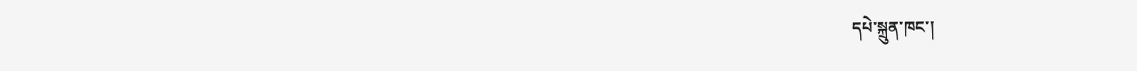དཔེ་སྐྲུན་ཁང་།